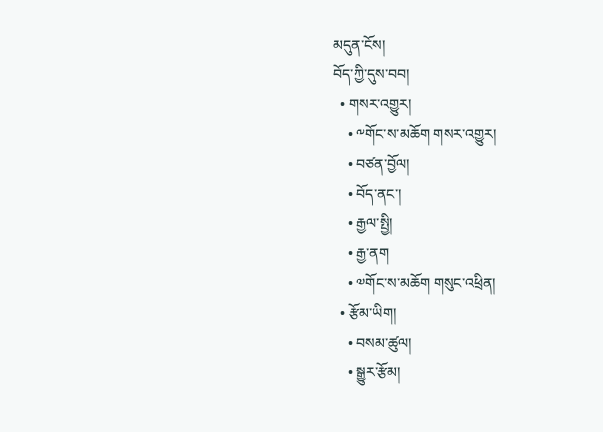མདུན་ངོས།
བོད་ཀྱི་དུས་བབ།
  • གསར་འགྱུར།
    • ༸གོང་ས་མཆོག གསར་འགྱུར།
    • བཙན་བྱོལ།
    • བོད་ནང་།
    • རྒྱལ་སྤྱི།
    • རྒྱ་ནག
    • ༧གོང་ས་མཆོག གསུང་འཕྲིན།
  • རྩོམ་ཡིག།
    • བསམ་ཚུལ།
    • སྒྱུར་རྩོམ།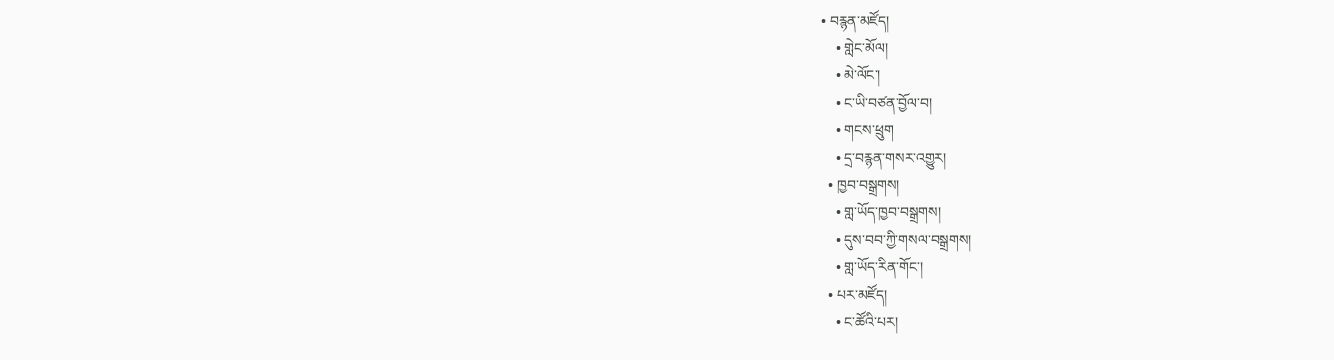• བརྙན་མཛོད།
    • གླེང་མོལ།
    • མེ་ལོང་།
    • ང་ཡི་བཙན་བྱོལ་བ།
    • གངས་ཕྲུག
    • དྲ་བརྙན་གསར་འགྱུར།
  • ཁྱབ་བསྒྲགས།
    • གླ་ཡོད་ཁྱབ་བསྒྲགས།
    • དུས་བབ་ཀྱི་གསལ་བསྒྲགས།
    • གླ་ཡོད་རིན་གོང་།
  • པར་མཛོད།
    • ང་ཚོའི་པར།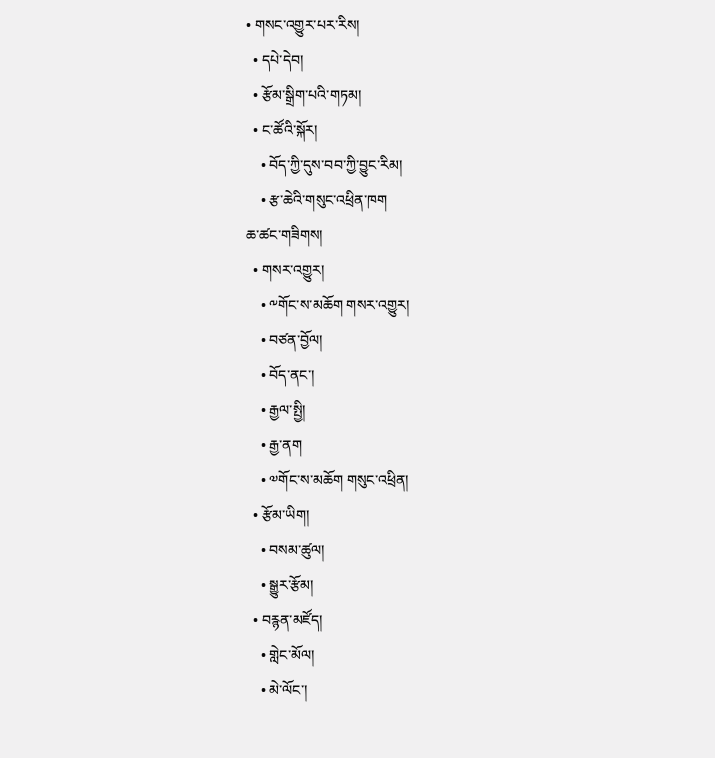• གསང་འགྱུར་པར་རིས།
  • དཔེ་དེབ།
  • རྩོམ་སྒྲིག་པའི་གཏམ།
  • ང་ཚོའི་སྐོར།
    • བོད་ཀྱི་དུས་བབ་ཀྱི་བྱུང་རིམ།
    • རྩ་ཆེའི་གསུང་འཕྲིན་ཁག
ཆ་ཚང་གཟིགས།
  • གསར་འགྱུར།
    • ༸གོང་ས་མཆོག གསར་འགྱུར།
    • བཙན་བྱོལ།
    • བོད་ནང་།
    • རྒྱལ་སྤྱི།
    • རྒྱ་ནག
    • ༧གོང་ས་མཆོག གསུང་འཕྲིན།
  • རྩོམ་ཡིག།
    • བསམ་ཚུལ།
    • སྒྱུར་རྩོམ།
  • བརྙན་མཛོད།
    • གླེང་མོལ།
    • མེ་ལོང་།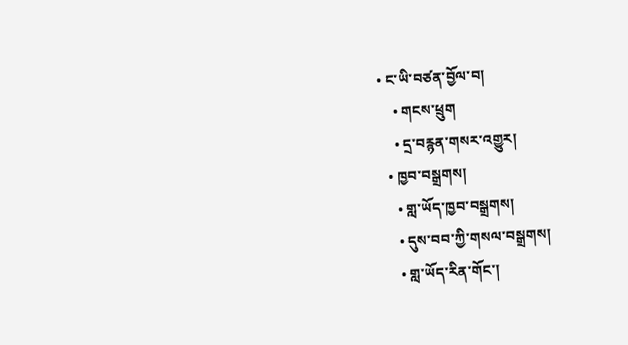• ང་ཡི་བཙན་བྱོལ་བ།
    • གངས་ཕྲུག
    • དྲ་བརྙན་གསར་འགྱུར།
  • ཁྱབ་བསྒྲགས།
    • གླ་ཡོད་ཁྱབ་བསྒྲགས།
    • དུས་བབ་ཀྱི་གསལ་བསྒྲགས།
    • གླ་ཡོད་རིན་གོང་།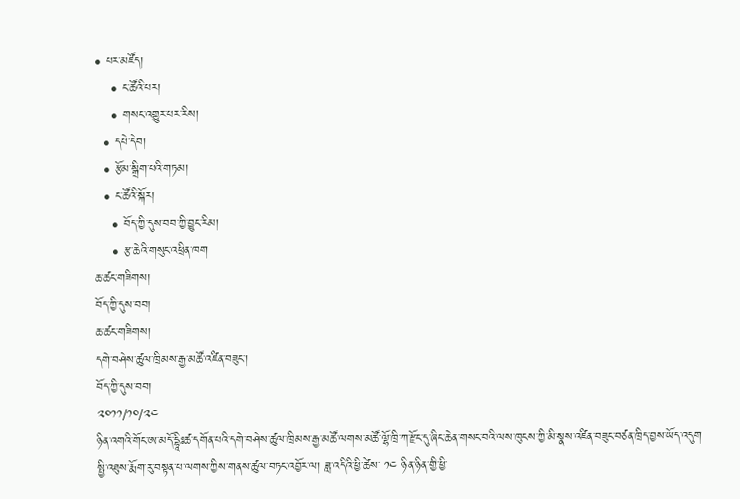• པར་མཛོད།
    • ང་ཚོའི་པར།
    • གསང་འགྱུར་པར་རིས།
  • དཔེ་དེབ།
  • རྩོམ་སྒྲིག་པའི་གཏམ།
  • ང་ཚོའི་སྐོར།
    • བོད་ཀྱི་དུས་བབ་ཀྱི་བྱུང་རིམ།
    • རྩ་ཆེའི་གསུང་འཕྲིན་ཁག
ཆ་ཚང་གཟིགས།
བོད་ཀྱི་དུས་བབ།
ཆ་ཚང་གཟིགས།
དགེ་བཤེས་ཚུལ་ཁྲིམས་རྒྱ་མཚོ་འཛིན་བཟུང་།
བོད་ཀྱི་དུས་བབ།
༢༠༡༡/༡༠/༢༤
ཉིན་འགའི་གོང་ཨ་མདོ་དྷཱིཿཚ་དགོན་པའི་དགེ་བཤེས་ཚུལ་ཁྲིམས་རྒྱ་མཚོ་ལགས་མཚོ་ལྷོ་ཁྲི་ཀ་རྫོང་དུ་ཞིང་ཆེན་གསང་བའི་ལས་ཁུངས་ཀྱི་མི་སྣས་འཛིན་བཟུང་བཙན་ཁྲིད་བྱས་ཡོད་འདུག
སྤྱི་འཐུས་རྨོག་རུ་བསྟན་པ་ལགས་ཀྱིས་གནས་ཚུལ་བཏང་འབྱོར་ལ། ཟླ་འདིའི་ཕྱི་ཚེས་ ༡༤ ཉིན་ཉིན་གྱི་ཕྱི་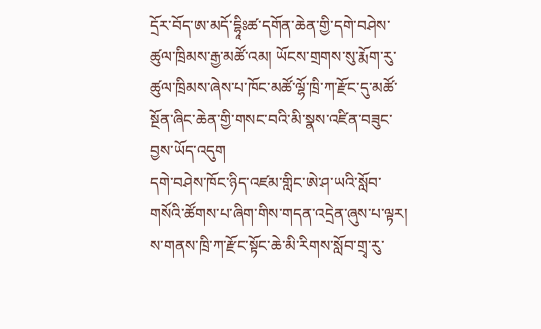དྲོར་བོད་ཨ་མདོ་དྷཱིཿཚ་དགོན་ཆེན་གྱི་དགེ་བཤེས་ཚུལ་ཁྲིམས་རྒྱ་མཚོ་འམ། ཡོངས་གྲགས་སུ་རྨོག་རུ་ཚུལ་ཁྲིམས་ཞེས་པ་ཁོང་མཚོ་ལྷོ་ཁྲི་ཀ་རྫོང་དུ་མཚོ་སྔོན་ཞིང་ཆེན་གྱི་གསང་བའི་མི་སྣས་འཛིན་བཟུང་བྱས་ཡོད་འདུག
དགེ་བཤེས་ཁོང་ཉིད་འཛམ་གླིང་ཨེ་ཤ་ཡའི་སློབ་གསོའི་ཚོགས་པ་ཞིག་གིས་གདན་འདྲེན་ཞུས་པ་ལྟར། ས་གནས་ཁྲི་ཀ་རྫོང་སྟོང་ཆེ་མི་རིགས་སློབ་གྲྭ་རུ་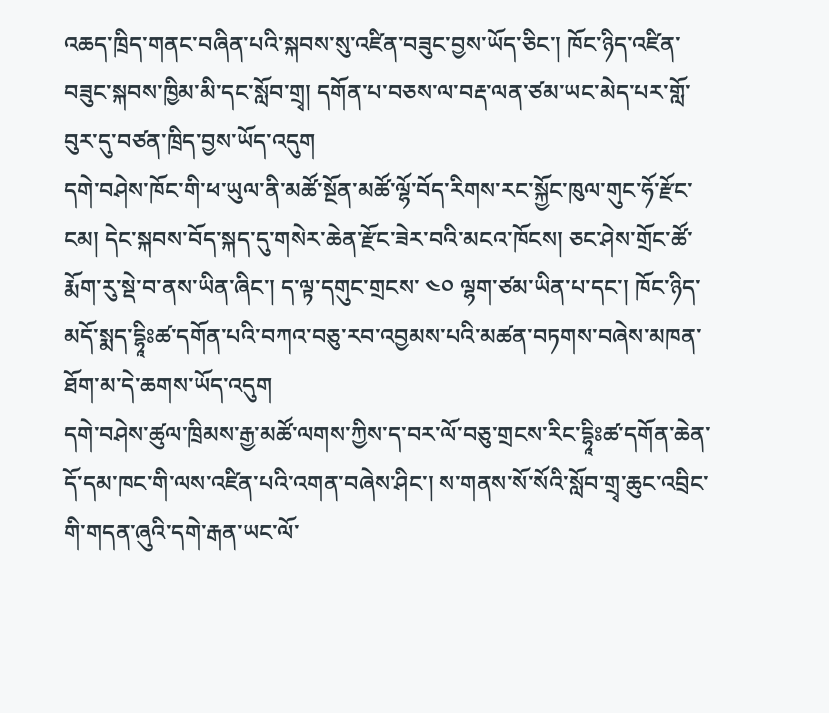འཆད་ཁྲིད་གནང་བཞིན་པའི་སྐབས་སུ་འཛིན་བཟུང་བྱས་ཡོད་ཅིང་། ཁོང་ཉིད་འཛིན་བཟུང་སྐབས་ཁྱིམ་མི་དང་སློབ་གྲྭ། དགོན་པ་བཅས་ལ་བརྡ་ལན་ཙམ་ཡང་མེད་པར་གློ་བུར་དུ་བཙན་ཁྲིད་བྱས་ཡོད་འདུག
དགེ་བཤེས་ཁོང་གི་ཕ་ཡུལ་ནི་མཚོ་སྔོན་མཚོ་ལྷོ་བོད་རིགས་རང་སྐྱོང་ཁུལ་གུང་ཧོ་རྫོང་ངམ། དེང་སྐབས་བོད་སྐད་དུ་གསེར་ཆེན་རྫོང་ཟེར་བའི་མངའ་ཁོངས། ཅང་ཤེས་གྲོང་ཚོ་རྨོག་རུ་སྡེ་བ་ནས་ཡིན་ཞིང་། ད་ལྟ་དགུང་གྲངས་ ༤༠ ལྷག་ཙམ་ཡིན་པ་དང་། ཁོང་ཉིད་མདོ་སྨད་དྷཱིཿཚ་དགོན་པའི་བཀའ་བཅུ་རབ་འབྱམས་པའི་མཚན་བཏགས་བཞེས་མཁན་ཐོག་མ་དེ་ཆགས་ཡོད་འདུག
དགེ་བཤེས་ཚུལ་ཁྲིམས་རྒྱ་མཚོ་ལགས་ཀྱིས་ད་བར་ལོ་བཅུ་གྲངས་རིང་དྷཱིཿཚ་དགོན་ཆེན་དོ་དམ་ཁང་གི་ལས་འཛིན་པའི་འགན་བཞེས་ཤིང་། ས་གནས་སོ་སོའི་སློབ་གྲྭ་ཆུང་འབྲིང་གི་གདན་ཞུའི་དགེ་རྒན་ཡང་ལོ་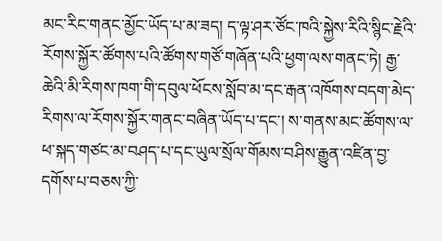མང་རིང་གནང་མྱོང་ཡོད་པ་མ་ཟད། ད་ལྟ་ཤར་ཙོང་ཁའི་སྐྱེས་རིའི་སྙིང་རྗེའི་རོགས་སྐྱོར་ཚོགས་པའི་ཚོགས་གཙོ་གཞོན་པའི་ཕྱག་ལས་གནང་ཏེ། རྒྱ་ཆེའི་མི་རིགས་ཁག་གི་དབུལ་ཕོངས་སློབ་མ་དང་རྒན་འཁོགས་བདག་མེད་རིགས་ལ་རོགས་སྐྱོར་གནང་བཞིན་ཡོད་པ་དང་། ས་གནས་མང་ཚོགས་ལ་ཕ་སྐད་གཙང་མ་བཤད་པ་དང་ཡུལ་སྲོལ་གོམས་བཤིས་རྒྱུན་འཛིན་བྱ་དགོས་པ་བཅས་ཀྱི་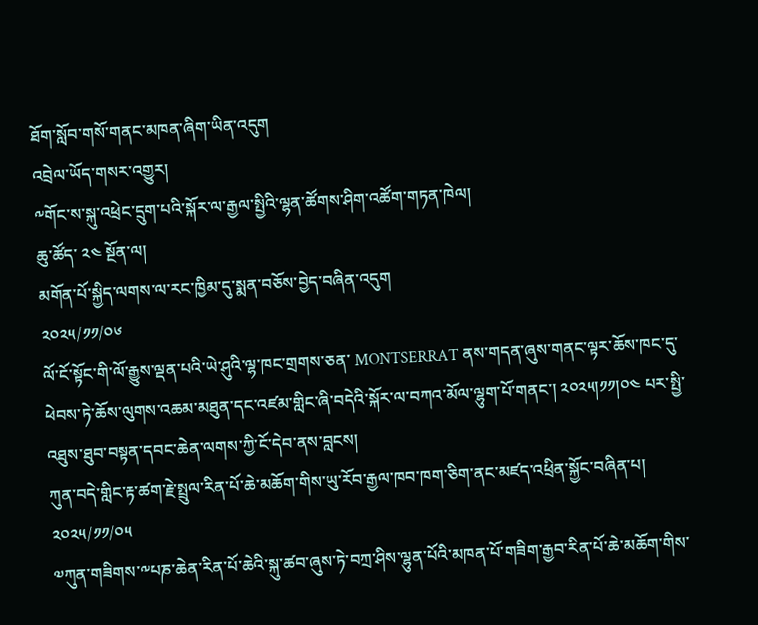ཐོག་སློབ་གསོ་གནང་མཁན་ཞིག་ཡིན་འདུག
འབྲེལ་ཡོད་གསར་འགྱུར།
༸གོང་ས་སྐུ་འཕྲེང་དྲུག་པའི་སྐོར་ལ་རྒྱལ་སྤྱིའི་ལྷན་ཚོགས་ཤིག་འཚོག་གཏན་ཁེལ།
ཆུ་ཚོད་ ༢༤ སྔོན་ལ།
མགོན་པོ་སྐྱིད་ལགས་ལ་རང་ཁྱིམ་དུ་སྨན་བཅོས་བྱེད་བཞིན་འདུག
༢༠༢༥/༡༡/༠༦
ལོ་ངོ་སྟོང་གི་ལོ་རྒྱུས་ལྡན་པའི་ཡེ་ཤུའི་ལྷ་ཁང་གྲགས་ཅན་ MONTSERRAT ནས་གདན་ཞུས་གནང་ལྟར་ཆོས་ཁང་དུ་ཕེབས་ཏེ་ཆོས་ལུགས་འཆམ་མཐུན་དང་འཛམ་གླིང་ཞི་བདེའི་སྐོར་ལ་བཀའ་མོལ་ལྷུག་པོ་གནང་། ༢༠༢༥།༡༡།༠༤ པར་སྤྱི་འཐུས་ཐུབ་བསྟན་དབང་ཆེན་ལགས་ཀྱི་ངོ་དེབ་ནས་བླངས།
ཀུན་བདེ་གླིང་རྟ་ཚག་རྗེ་སྤྲུལ་རིན་པོ་ཆེ་མཆོག་གིས་ཡུ་རོབ་རྒྱལ་ཁབ་ཁག་ཅིག་ནང་མཛད་འཕྲིན་སྐྱོང་བཞིན་པ།
༢༠༢༥/༡༡/༠༥
༧ཀུན་གཟིགས་༸པཎ་ཆེན་རིན་པོ་ཆེའི་སྐུ་ཚབ་ཞུས་ཏེ་བཀྲ་ཤིས་ལྷུན་པོའི་མཁན་པོ་གཟིག་རྒྱབ་རིན་པོ་ཆེ་མཆོག་གིས་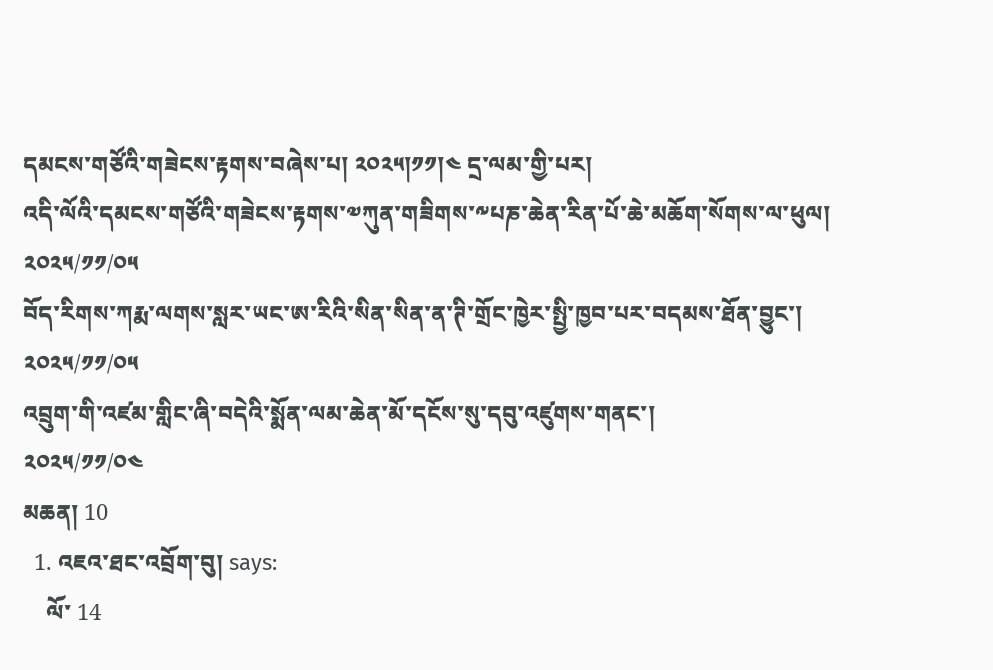དམངས་གཙོའི་གཟེངས་རྟགས་བཞེས་པ། ༢༠༢༥།༡༡།༤ དྲ་ལམ་གྱི་པར།
འདི་ལོའི་དམངས་གཙོའི་གཟེངས་རྟགས་༧ཀུན་གཟིགས་༸པཎ་ཆེན་རིན་པོ་ཆེ་མཆོག་སོགས་ལ་ཕུལ།
༢༠༢༥/༡༡/༠༥
བོད་རིགས་ཀརྨ་ལགས་སླར་ཡང་ཨ་རིའི་སིན་སིན་ན་ཊི་གྲོང་ཁྱེར་སྤྱི་ཁྱབ་པར་བདམས་ཐོན་བྱུང་།
༢༠༢༥/༡༡/༠༥
འབྲུག་གི་འཛམ་གླིང་ཞི་བདེའི་སྨོན་ལམ་ཆེན་མོ་དངོས་སུ་དབུ་འཛུགས་གནང་།
༢༠༢༥/༡༡/༠༤
མཆན། 10
  1. འཇའ་ཐང་འབྲོག་བུ། says:
    ལོ་ 14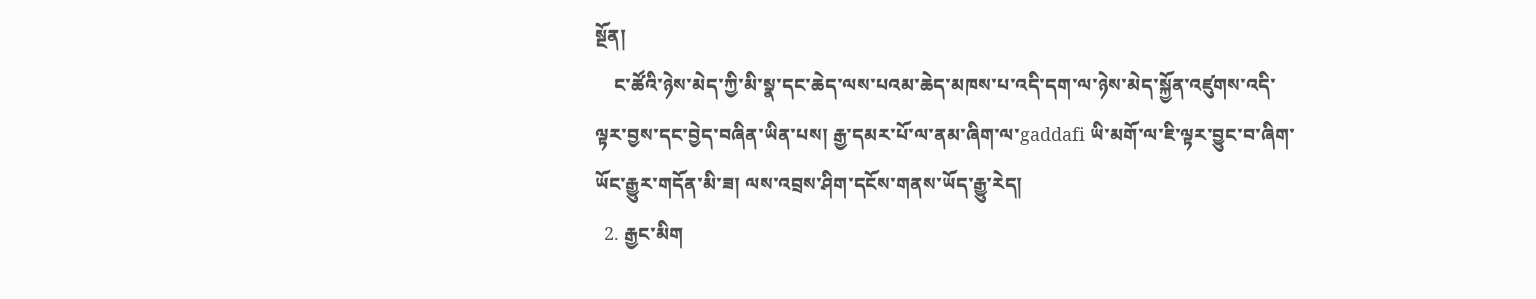སྔོན།
    ང་ཚོའི་ཉེས་མེད་ཀྱི་མི་སྣ་དང་ཆེད་ལས་པའམ་ཆེད་མཁས་པ་འདི་དག་ལ་ཉེས་མེད་སྐྱོན་འཛུགས་འདི་ལྟར་བྱས་དང་བྱེད་བཞིན་ཡིན་པས། རྒྱ་དམར་པོ་ལ་ནམ་ཞིག་ལ་gaddafi ཡི་མགོ་ལ་ཇི་ལྟར་བྱུང་བ་ཞིག་ཡོང་རྒྱུར་གདོན་མི་ཟ། ལས་འབྲས་ཤིག་དངོས་གནས་ཡོད་རྒྱུ་རེད།
  2. རྒྱང་མིག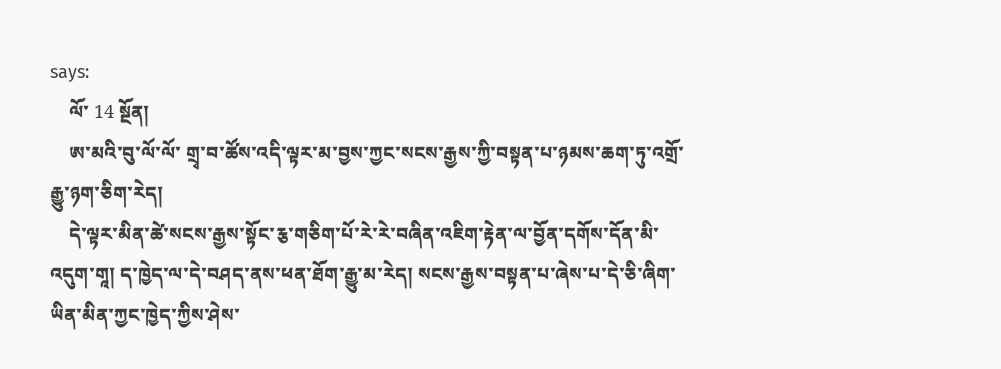says:
    ལོ་ 14 སྔོན།
    ཨ་མའི་བུ་ལོ་ལོ་ གྲྭ་བ་ཚོས་འདི་ལྟར་མ་བྱས་ཀྱང་སངས་རྒྱས་ཀྱི་བསྟན་པ་ཉམས་ཆག་ཏུ་འགྲོ་རྒྱུ་ཉག་ཅིག་རེད།
    དེ་ལྟར་མིན་ཚེ་སངས་རྒྱས་སྟོང་རྕ་གཅིག་པོ་རེ་རེ་བཞིན་འཇིག་རྟེན་ལ་བྱོན་དགོས་དོན་མི་འདུག་གཱ། ད་ཁྱེད་ལ་དེ་བཤད་ནས་ཕན་ཐོག་རྒྱུ་མ་རེད། སངས་རྒྱས་བསྟན་པ་ཞེས་པ་དེ་ཅི་ཞིག་ཡིན་མིན་ཀྱང་ཁྱེད་ཀྱིས་ཤེས་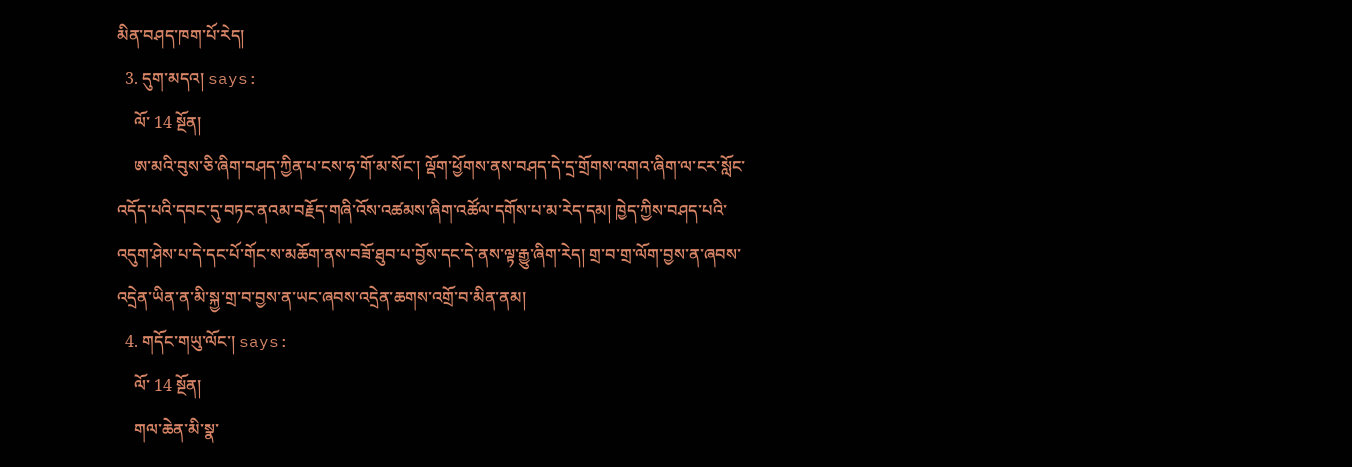མིན་བཤད་ཁག་པོ་རེད།
  3. དུག་མདའ། says:
    ལོ་ 14 སྔོན།
    ཨ་མའི་བུས་ཅི་ཞིག་བཤད་ཀྱིན་པ་ངས་ཧ་གོ་མ་སོང་། ལྡོག་ཕྱོགས་ནས་བཤད་དེ་དྲ་གྲོགས་འགའ་ཞིག་ལ་ངར་སློང་འདོད་པའི་དབང་དུ་བཏང་ནའམ་བརྗོད་གཞི་འོས་འཚམས་ཞིག་འཚོལ་དགོས་པ་མ་རེད་དམ། ཁྱེད་ཀྱིས་བཤད་པའི་འདུག་ཤེས་པ་དེ་དང་པོ་གོང་ས་མཆོག་ནས་བཟོ་ཐུབ་པ་བྱོས་དང་དེ་ནས་ལྟ་རྒྱུ་ཞིག་རེད། གྲ་བ་གྲ་ལོག་བྱས་ན་ཞབས་འདྲེན་ཡིན་ན་མི་སྐྱ་གྲ་བ་བྱས་ན་ཡང་ཞབས་འདྲེན་ཆགས་འགྲོ་བ་མིན་ནམ།
  4. གདོང་གཡུ་ལོང་། says:
    ལོ་ 14 སྔོན།
    གལ་ཆེན་མི་སྣ་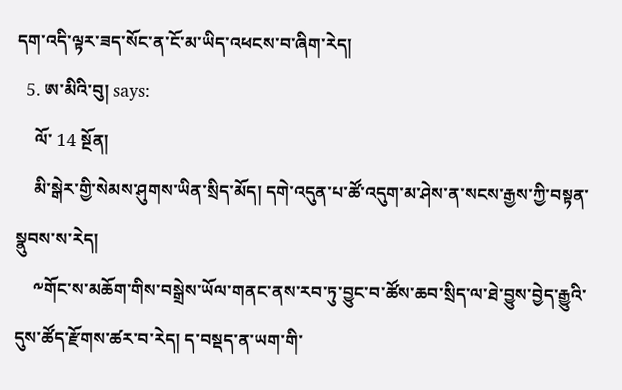དག་འདི་ལྟར་ཟད་སོང་ན་ངོ་མ་ཡིད་འཕངས་བ་ཞིག་རེད།
  5. ཨ་མིའི་བུ། says:
    ལོ་ 14 སྔོན།
    མི་སྒེར་གྱི་སེམས་ཤུགས་ཡིན་སྲིད་མོད། དགེ་འདུན་པ་ཚོ་འདུག་མ་ཤེས་ན་སངས་རྒྱས་ཀྱི་བསྟན་སྣུབས་ས་རེད།
    ༸གོང་ས་མཆོག་གིས་བསྒྲེས་ཡོལ་གནང་ནས་རབ་ཏུ་བྱུང་བ་ཚོས་ཆབ་སྲིད་ལ་ཐེ་བྱུས་བྱེད་རྒྱུའི་དུས་ཚོད་རྫོགས་ཚར་བ་རེད། ད་བསྡད་ན་ཡག་གི་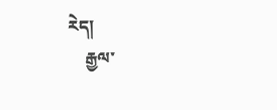རེད།
    རྒྱལ་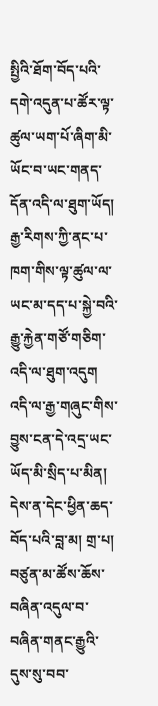སྤྱིའི་ཐོག་བོད་པའི་དགེ་འདུན་པ་ཚོར་ལྟ་ཚུལ་ཡག་པོ་ཞིག་མི་ཡོང་བ་ཡང་གནད་དོན་འདི་ལ་ཐུག་ཡོད། རྒྱ་རིགས་ཀྱི་ནང་པ་ཁག་གིས་ལྟ་ཚུལ་ལ་ཡང་མ་དད་པ་སྐྱེ་བའི་རྒྱུ་རྐྱེན་གཙོ་གཅིག་འདི་ལ་ཐུག་འདུག འདི་ལ་རྒྱ་གཞུང་གིས་བྱུས་ངན་དེ་འདྲ་ཡང་ཡོད་མི་སྲིད་པ་མིན། དེས་ན་དེང་ཕྱིན་ཆད་བོད་པའི་བླ་མ། གྲ་པ། བཙུན་མ་ཚོས་ཆོས་བཞིན་འདུལ་བ་བཞིན་གནང་རྒྱུའི་དུས་སུ་བབ་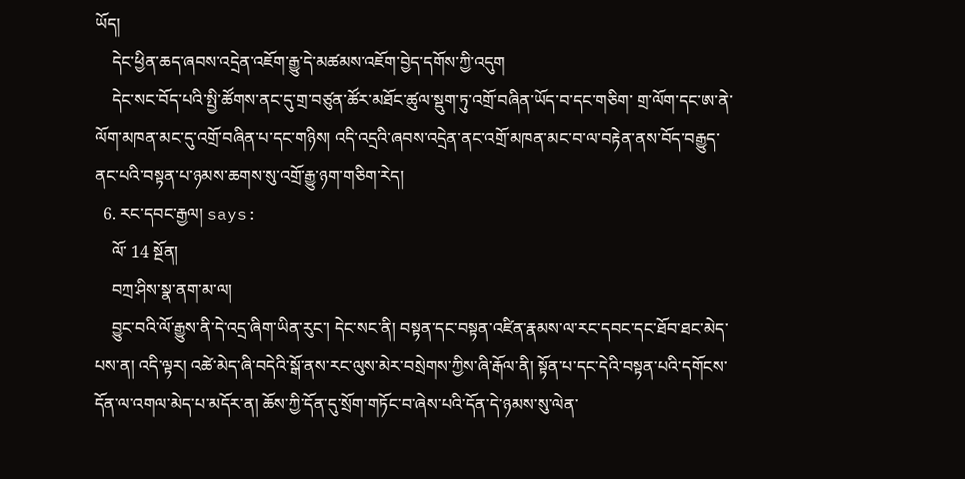ཡོད།
    དེང་ཕྱིན་ཆད་ཞབས་འདྲེན་འཇོག་རྒྱུ་དེ་མཚམས་འཇོག་བྱེད་དགོས་ཀྱི་འདུག
    དེང་སང་བོད་པའི་སྤྱི་ཚོགས་ནང་དུ་གྲ་བཙུན་ཚོར་མཐོང་ཚུལ་སྡུག་ཏུ་འགྲོ་བཞིན་ཡོད་བ་དང་གཅིག་ གྲ་ལོག་དང་ཨ་ནེ་ལོག་མཁན་མང་དུ་འགྲོ་བཞིན་པ་དང་གཉིས། འདི་འདྲའི་ཞབས་འདྲེན་ནང་འགྲོ་མཁན་མང་བ་ལ་བརྟེན་ནས་བོད་བརྒྱུད་ནང་པའི་བསྟན་པ་ཉམས་ཆགས་སུ་འགྲོ་རྒྱུ་ཉག་གཅིག་རེད།
  6. རང་དབང་རྒྱལ། says:
    ལོ་ 14 སྔོན།
    བཀྲ་ཤིས་སྣ་ནག་མ་ལ།
    བྱུང་བའི་ལོ་རྒྱུས་ནི་དེ་འདྲ་ཞིག་ཡིན་རུང་། དེང་སང་ནི། བསྟན་དང་བསྟན་འཛིན་རྣམས་ལ་རང་དབང་དང་ཐོབ་ཐང་མེད་པས་ན། འདི་ལྟར། འཚེ་མེད་ཞི་བདེའི་སྒོ་ནས་རང་ལུས་མེར་བསྲེགས་ཀྱིས་ཞི་རྒོལ་ནི། སྟོན་པ་དང་དེའི་བསྟན་པའི་དགོངས་དོན་ལ་འགལ་མེད་པ་མདོར་ན། ཆོས་ཀྱི་དོན་དུ་སྲོག་གཏོང་བ་ཞེས་པའི་དོན་དེ་ཉམས་སུ་ལེན་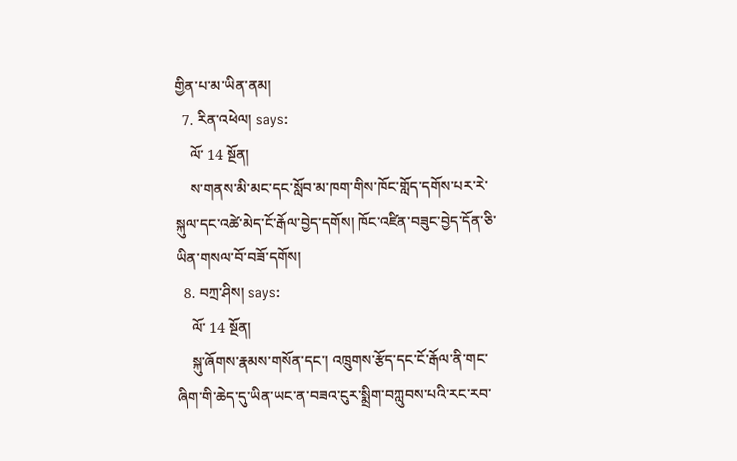གྱིན་པ་མ་ཡིན་ནམ།
  7. རིན་འཕེལ། says:
    ལོ་ 14 སྔོན།
    ས་གནས་མི་མང་དང་སློབ་མ་ཁག་གིས་ཁོང་གློད་དགོས་པར་རེ་སྐུལ་དང་འཚེ་མེད་ངོ་རྒོལ་བྱེད་དགོས། ཁོང་འཛིན་བཟུང་བྱེད་དོན་ཅི་ཡིན་གསལ་བོ་བཟོ་དགོས།
  8. བཀྲ་ཤིས། says:
    ལོ་ 14 སྔོན།
    སྐུ་ཞོགས་རྣམས་གསོན་དང་། འཁྲུགས་རྩོད་དང་ངོ་རྒོལ་ནི་གང་ཞིག་གི་ཆེད་དུ་ཡིན་ཡང་ན་བཟའ་ངུར་སྨྲིག་བཀླུབས་པའི་རང་རབ་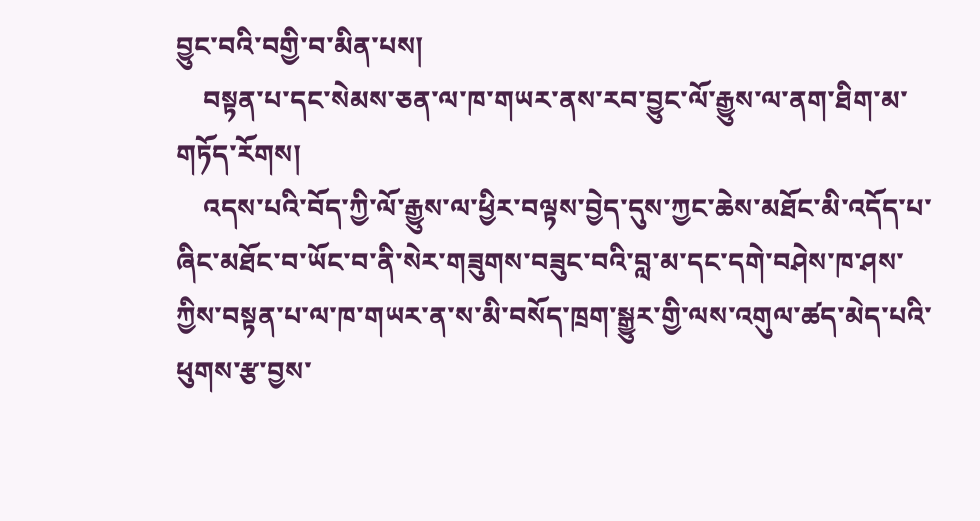བྱུང་བའི་བགྱི་བ་མིན་པས།
    བསྟན་པ་དང་སེམས་ཅན་ལ་ཁ་གཡར་ནས་རབ་བྱུང་ལོ་རྒྱུས་ལ་ནག་ཐིག་མ་གཏོད་རོགས།
    འདས་པའི་བོད་ཀྱི་ལོ་རྒྱུས་ལ་ཕྱིར་བལྟས་བྱེད་དུས་ཀྱང་ཆེས་མཐོང་མི་འདོད་པ་ཞིང་མཐོང་བ་ཡོང་བ་ནི་སེར་གཟུགས་བཟུང་བའི་བླ་མ་དང་དགེ་བཤེས་ཁ་ཤས་ཀྱིས་བསྟན་པ་ལ་ཁ་གཡར་ན་ས་མི་བསོད་ཁྲག་སྒྱུར་གྱི་ལས་འགུལ་ཚད་མེད་པའི་ཕུགས་རྩ་བྱས་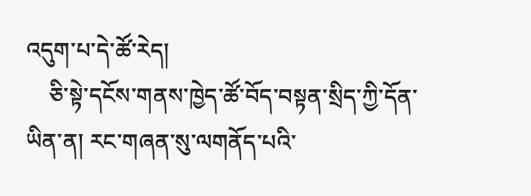འདུག་པ་དེ་ཚོ་རེད།
    ཅི་སྟེ་དངོས་གནས་ཁྱེད་ཚོ་བོད་བསྟན་སྲིད་ཀྱི་དོན་ཡིན་ན། རང་གཞན་སུ་ལགནོད་པའི་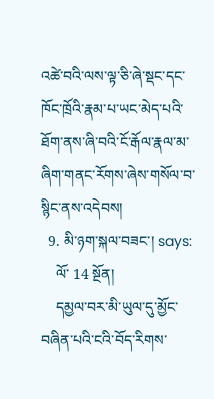འཚེ་བའི་ལས་ལྟ་ཅི་ཞེ་སྡང་དང་ཁོང་ཁྲོའི་རྣམ་པ་ཡང་མེད་པའི་ཐོག་ནས་ཞི་བའི་ངོ་རྒོལ་རྣལ་མ་ཞིག་གནང་རོགས་ཞེས་གསོལ་བ་སྙིང་ནས་འདེབས།
  9. མི་ཉག་སྐལ་བཟང་། says:
    ལོ་ 14 སྔོན།
    དམྱལ་བར་མི་ཡུལ་དུ་མྱོང་བཞིན་པའི་ངའི་བོད་རིགས་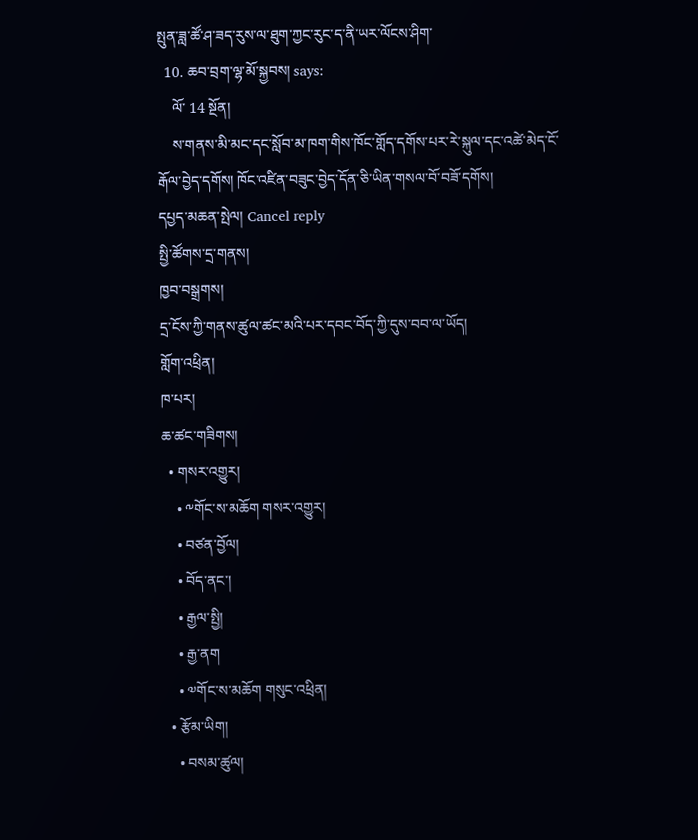སྤུན་ཟླ་ཚོ་ཤ་ཟད་རུས་ལ་ཐུག་ཀྱང་རུང་ད་ནི་ཡར་ལོངས་ཤིག་
  10. ཆབ་བྲག་ལྷ་མོ་སྐྱབས། says:
    ལོ་ 14 སྔོན།
    ས་གནས་མི་མང་དང་སློབ་མ་ཁག་གིས་ཁོང་གློད་དགོས་པར་རེ་སྐུལ་དང་འཚེ་མེད་ངོ་རྒོལ་བྱེད་དགོས། ཁོང་འཛིན་བཟུང་བྱེད་དོན་ཅི་ཡིན་གསལ་བོ་བཟོ་དགོས།
དཔྱད་མཆན་སྤེལ། Cancel reply
སྤྱི་ཚོགས་དྲ་གནས།
ཁྱབ་བསྒྲགས།
དྲ་ངོས་ཀྱི་གནས་ཚུལ་ཚང་མའི་པར་དབང་བོད་ཀྱི་དུས་བབ་ལ་ཡོད།
གློག་འཕྲིན།
ཁ་པར།
ཆ་ཚང་གཟིགས།
  • གསར་འགྱུར།
    • ༸གོང་ས་མཆོག གསར་འགྱུར།
    • བཙན་བྱོལ།
    • བོད་ནང་།
    • རྒྱལ་སྤྱི།
    • རྒྱ་ནག
    • ༧གོང་ས་མཆོག གསུང་འཕྲིན།
  • རྩོམ་ཡིག།
    • བསམ་ཚུལ།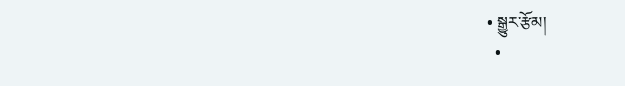• སྒྱུར་རྩོམ།
  •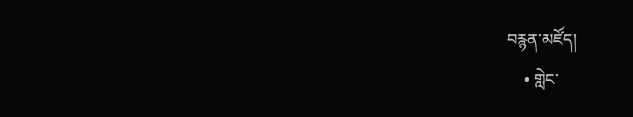བརྙན་མཛོད།
    • གླེང་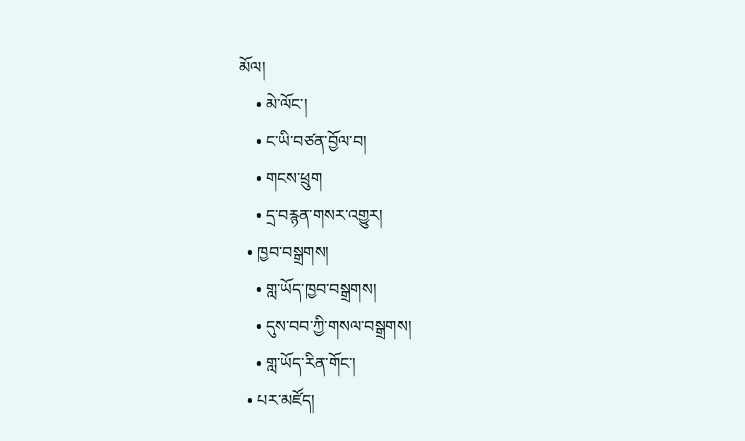མོལ།
    • མེ་ལོང་།
    • ང་ཡི་བཙན་བྱོལ་བ།
    • གངས་ཕྲུག
    • དྲ་བརྙན་གསར་འགྱུར།
  • ཁྱབ་བསྒྲགས།
    • གླ་ཡོད་ཁྱབ་བསྒྲགས།
    • དུས་བབ་ཀྱི་གསལ་བསྒྲགས།
    • གླ་ཡོད་རིན་གོང་།
  • པར་མཛོད།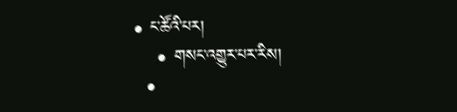• ང་ཚོའི་པར།
    • གསང་འགྱུར་པར་རིས།
  •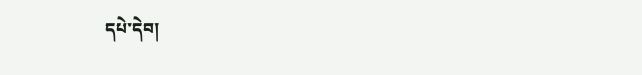དཔེ་དེབ།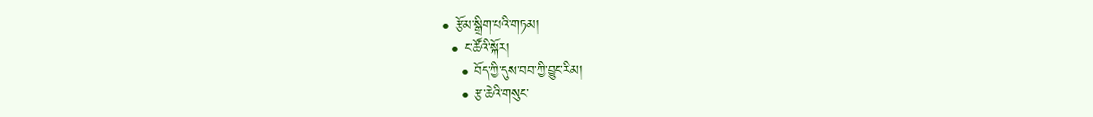• རྩོམ་སྒྲིག་པའི་གཏམ།
  • ང་ཚོའི་སྐོར།
    • བོད་ཀྱི་དུས་བབ་ཀྱི་བྱུང་རིམ།
    • རྩ་ཆེའི་གསུང་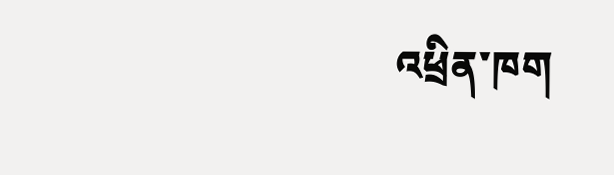འཕྲིན་ཁག